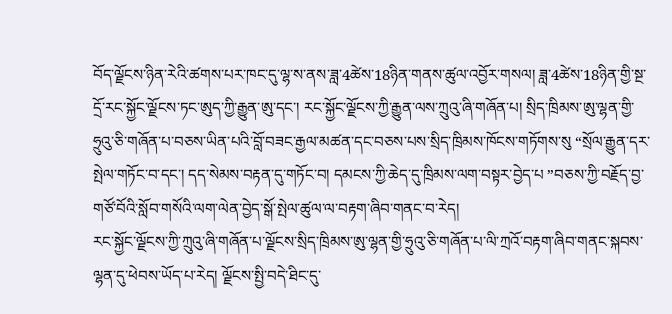བོད་ལྗོངས་ཉིན་རེའི་ཚགས་པར་ཁང་དུ་ལྷ་ས་ནས་ཟླ་4ཚེས་18ཉིན་གནས་ཚུལ་འབྱོར་གསལ། ཟླ་4ཚེས་18ཉིན་གྱི་སྔ་དྲོ་རང་སྐྱོང་ལྗོངས་ཏང་ཨུད་ཀྱི་རྒྱུན་ཨུ་དང་། རང་སྐྱོང་ལྗོངས་ཀྱི་རྒྱུན་ལས་ཀྲུའུ་ཞི་གཞོན་པ། སྲིད་ཁྲིམས་ཨུ་ལྷན་གྱི་ཧྲུའུ་ཅི་གཞོན་པ་བཅས་ཡིན་པའི་བློ་བཟང་རྒྱལ་མཚན་དང་བཅས་པས་སྲིད་ཁྲིམས་ཁོངས་གཏོགས་སུ “སྲོལ་རྒྱུན་དར་སྤེལ་གཏོང་བ་དང་། དད་སེམས་བརྟན་དུ་གཏོང་བ། དམངས་ཀྱི་ཆེད་དུ་ཁྲིམས་ལག་བསྟར་བྱེད་པ ”བཅས་ཀྱི་བརྗོད་བྱ་གཙོ་བོའི་སློབ་གསོའི་ལག་ལེན་བྱེད་སྒོ་སྤེལ་ཚུལ་ལ་བརྟག་ཞིབ་གནང་བ་རེད།
རང་སྐྱོང་ལྗོངས་ཀྱི་ཀྲུའུ་ཞི་གཞོན་པ་ལྗོངས་སྲིད་ཁྲིམས་ཨུ་ལྷན་གྱི་ཧྲུའུ་ཅི་གཞོན་པ་ལི་ཀྲའོ་བརྟག་ཞིབ་གནང་སྐབས་ལྷན་དུ་ཕེབས་ཡོད་པ་རེད། ལྗོངས་སྤྱི་བདེ་ཐིང་དུ་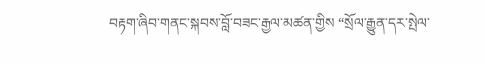བརྟག་ཞིབ་གནང་སྐབས་བློ་བཟང་རྒྱལ་མཚན་གྱིས “སྲོལ་རྒྱུན་དར་སྤེལ་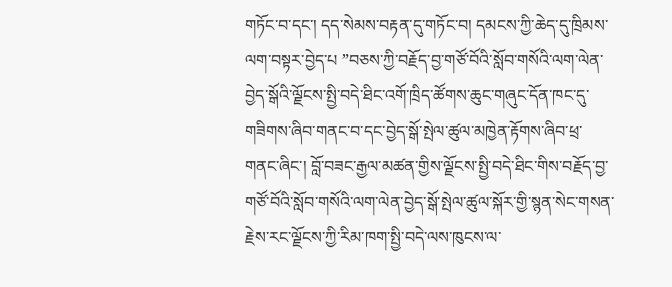གཏོང་བ་དང་། དད་སེམས་བརྟན་དུ་གཏོང་བ། དམངས་ཀྱི་ཆེད་དུ་ཁྲིམས་ལག་བསྟར་བྱེད་པ ”བཅས་ཀྱི་བརྗོད་བྱ་གཙོ་བོའི་སློབ་གསོའི་ལག་ལེན་བྱེད་སྒོའི་ལྗོངས་སྤྱི་བདེ་ཐིང་འགོ་ཁྲིད་ཚོགས་ཆུང་གཞུང་དོན་ཁང་དུ་གཟིགས་ཞིབ་གནང་བ་དང་བྱེད་སྒོ་སྤེལ་ཚུལ་མཁྱེན་རྟོགས་ཞིབ་ཕྲ་གནང་ཞིང་། བློ་བཟང་རྒྱལ་མཚན་གྱིས་ལྗོངས་སྤྱི་བདེ་ཐིང་གིས་བརྗོད་བྱ་གཙོ་བོའི་སློབ་གསོའི་ལག་ལེན་བྱེད་སྒོ་སྤེལ་ཚུལ་སྐོར་གྱི་སྙན་སེང་གསན་རྗེས་རང་ལྗོངས་ཀྱི་རིམ་ཁག་སྤྱི་བདེ་ལས་ཁུངས་ལ་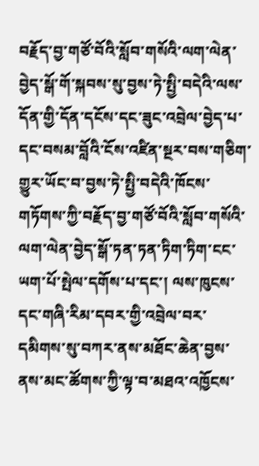བརྗོད་བྱ་གཙོ་བོའི་སློབ་གསོའི་ལག་ལེན་བྱེད་སྒོ་གོ་སྐབས་སུ་བྱས་ཏེ་སྤྱི་བདེའི་ལས་དོན་གྱི་དོན་དངོས་དང་ཟུང་འབྲེལ་བྱེད་པ་དང་བསམ་བློའི་ངོས་འཛིན་སྔར་བས་གཅིག་གྱུར་ཡོང་བ་བྱས་ཏེ་སྤྱི་བདེའི་ཁོངས་གཏོགས་ཀྱི་བརྗོད་བྱ་གཙོ་བོའི་སློབ་གསོའི་ལག་ལེན་བྱེད་སྒོ་ཏན་ཏན་ཏིག་ཏིག་ངང་ཡག་པོ་སྤེལ་དགོས་པ་དང་། ལས་ཁུངས་དང་གཞི་རིམ་དབར་གྱི་འབྲེལ་བར་དམིགས་སུ་བཀར་ནས་མཐོང་ཆེན་བྱས་ནས་མང་ཚོགས་ཀྱི་ལྟ་བ་མཐའ་འཁྱོངས་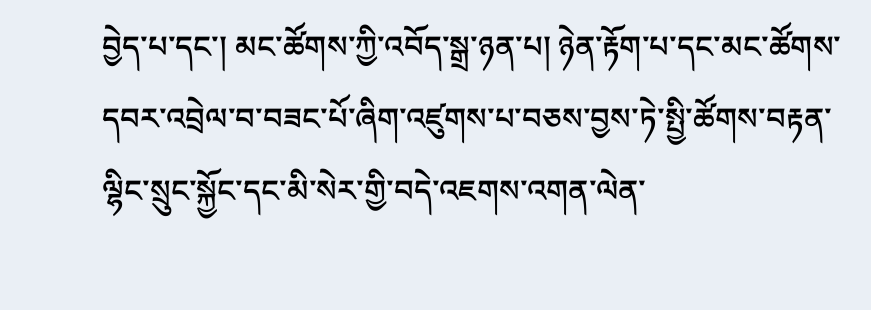བྱེད་པ་དང་། མང་ཚོགས་ཀྱི་འབོད་སྒྲ་ཉན་པ། ཉེན་རྟོག་པ་དང་མང་ཚོགས་དབར་འབྲེལ་བ་བཟང་པོ་ཞིག་འཛུགས་པ་བཅས་བྱས་ཏེ་སྤྱི་ཚོགས་བརྟན་ལྷིང་སྲུང་སྐྱོང་དང་མི་སེར་གྱི་བདེ་འཇགས་འགན་ལེན་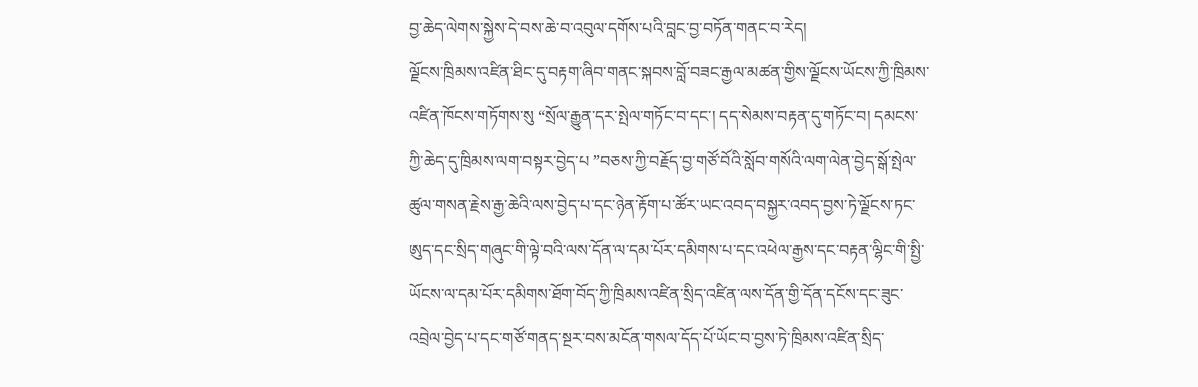བྱ་ཆེད་ལེགས་སྐྱེས་དེ་བས་ཆེ་བ་འབུལ་དགོས་པའི་བླང་བྱ་བཏོན་གནང་བ་རེད།
ལྗོངས་ཁྲིམས་འཛིན་ཐིང་དུ་བརྟག་ཞིབ་གནང་སྐབས་བློ་བཟང་རྒྱལ་མཚན་གྱིས་ལྗོངས་ཡོངས་ཀྱི་ཁྲིམས་འཛིན་ཁོངས་གཏོགས་སུ “སྲོལ་རྒྱུན་དར་སྤེལ་གཏོང་བ་དང་། དད་སེམས་བརྟན་དུ་གཏོང་བ། དམངས་ཀྱི་ཆེད་དུ་ཁྲིམས་ལག་བསྟར་བྱེད་པ ”བཅས་ཀྱི་བརྗོད་བྱ་གཙོ་བོའི་སློབ་གསོའི་ལག་ལེན་བྱེད་སྒོ་སྤེལ་ཚུལ་གསན་རྗེས་རྒྱ་ཆེའི་ལས་བྱེད་པ་དང་ཉེན་རྟོག་པ་ཚོར་ཡང་འབད་བསྐྱར་འབད་བྱས་ཏེ་ལྗོངས་ཏང་ཨུད་དང་སྲིད་གཞུང་གི་ལྟེ་བའི་ལས་དོན་ལ་དམ་པོར་དམིགས་པ་དང་འཕེལ་རྒྱས་དང་བརྟན་ལྷིང་གི་སྤྱི་ཡོངས་ལ་དམ་པོར་དམིགས་ཐོག་བོད་ཀྱི་ཁྲིམས་འཛིན་སྲིད་འཛིན་ལས་དོན་གྱི་དོན་དངོས་དང་ཟུང་འབྲེལ་བྱེད་པ་དང་གཙོ་གནད་སྔར་བས་མངོན་གསལ་དོད་པོ་ཡོང་བ་བྱས་ཏེ་ཁྲིམས་འཛིན་སྲིད་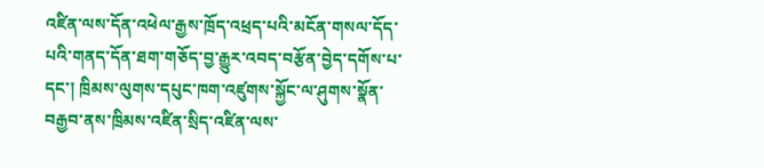འཛིན་ལས་དོན་འཕེལ་རྒྱས་ཁྲོད་འཕྲད་པའི་མངོན་གསལ་དོད་པའི་གནད་དོན་ཐག་གཅོད་བྱ་རྒྱུར་འབད་བརྩོན་བྱེད་དགོས་པ་དང་། ཁྲིམས་ལུགས་དཔུང་ཁག་འཛུགས་སྐྱོང་ལ་ཤུགས་སྣོན་བརྒྱབ་ནས་ཁྲིམས་འཛིན་སྲིད་འཛིན་ལས་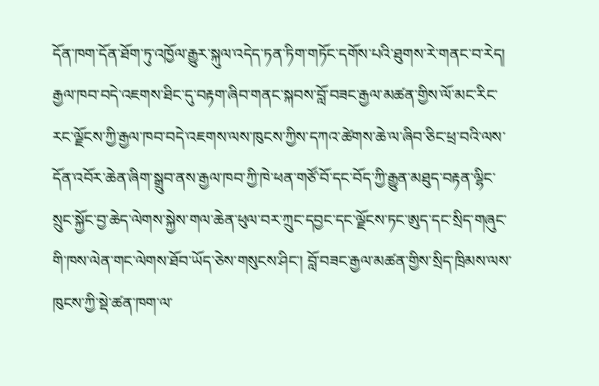དོན་ཁག་དོན་ཐོག་ཏུ་འཁྱོལ་རྒྱུར་སྐུལ་འདེད་ཏན་ཏིག་གཏོང་དགོས་པའི་ཐུགས་རེ་གནང་བ་རེད།
རྒྱལ་ཁབ་བདེ་འཇགས་ཐིང་དུ་བརྟག་ཞིབ་གནང་སྐབས་བློ་བཟང་རྒྱལ་མཚན་གྱིས་ལོ་མང་རིང་རང་ལྗོངས་ཀྱི་རྒྱལ་ཁབ་བདེ་འཇགས་ལས་ཁུངས་ཀྱིས་དཀའ་ཚེགས་ཆེ་ལ་ཞིབ་ཅིང་ཕྲ་བའི་ལས་དོན་འབོར་ཆེན་ཞིག་སྒྲུབ་ནས་རྒྱལ་ཁབ་ཀྱི་ཁེ་ཕན་གཙོ་བོ་དང་བོད་ཀྱི་རྒྱུན་མཐུད་བརྟན་ལྷིང་སྲུང་སྐྱོང་བྱ་ཆེད་ལེགས་སྐྱེས་གལ་ཆེན་ཕུལ་བར་ཀྲུང་དབྱང་དང་ལྗོངས་ཏང་ཨུད་དང་སྲིད་གཞུང་གི་ཁས་ལེན་གང་ལེགས་ཐོབ་ཡོད་ཅེས་གསུངས་ཤིང་། བློ་བཟང་རྒྱལ་མཚན་གྱིས་སྲིད་ཁྲིམས་ལས་ཁུངས་ཀྱི་སྡེ་ཚན་ཁག་ལ་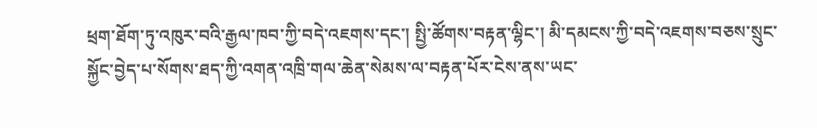ཕྲག་ཐོག་ཏུ་འཁུར་བའི་རྒྱལ་ཁབ་ཀྱི་བདེ་འཇགས་དང་། སྤྱི་ཚོགས་བརྟན་ལྷིང་། མི་དམངས་ཀྱི་བདེ་འཇགས་བཅས་སྲུང་སྐྱོང་བྱེད་པ་སོགས་ཐད་ཀྱི་འགན་འཁྲི་གལ་ཆེན་སེམས་ལ་བརྟན་པོར་ངེས་ནས་ཡང་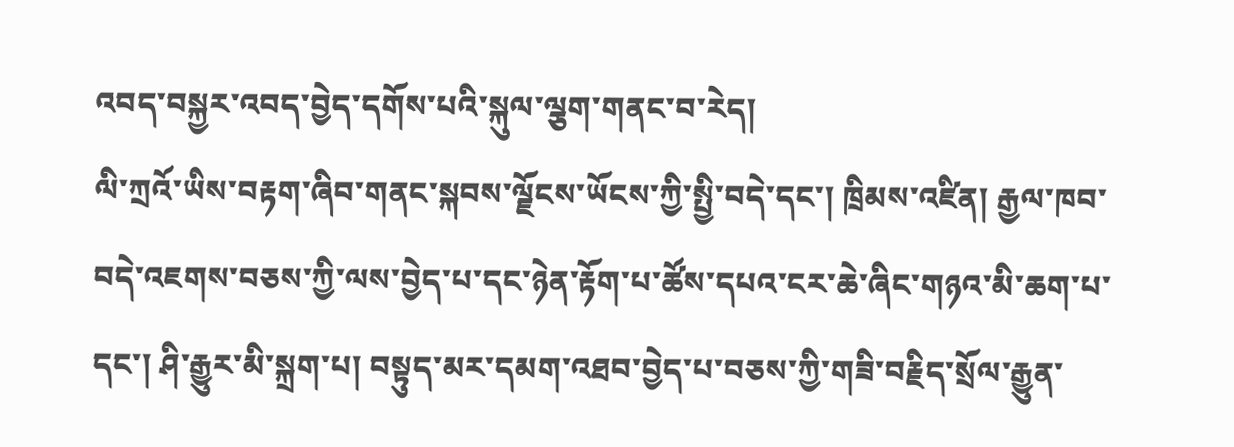འབད་བསྐྱར་འབད་བྱེད་དགོས་པའི་སྐུལ་ལྕག་གནང་བ་རེད།
ལི་ཀྲའོ་ཡིས་བརྟག་ཞིབ་གནང་སྐབས་ལྗོངས་ཡོངས་ཀྱི་སྤྱི་བདེ་དང་། ཁྲིམས་འཛིན། རྒྱལ་ཁབ་བདེ་འཇགས་བཅས་ཀྱི་ལས་བྱེད་པ་དང་ཉེན་རྟོག་པ་ཚོས་དཔའ་ངར་ཆེ་ཞིང་གཉའ་མི་ཆག་པ་དང་། ཤི་རྒྱུར་མི་སྐྲག་པ། བསྟུད་མར་དམག་འཐབ་བྱེད་པ་བཅས་ཀྱི་གཟི་བརྗིད་སྲོལ་རྒྱུན་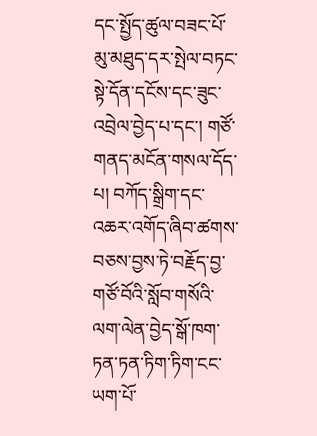དང་སྤྱོད་ཚུལ་བཟང་པོ་མུ་མཐུད་དར་སྤེལ་བཏང་སྟེ་དོན་དངོས་དང་ཟུང་འབྲེལ་བྱེད་པ་དང་། གཙོ་གནད་མངོན་གསལ་དོད་པ། བཀོད་སྒྲིག་དང་འཆར་འགོད་ཞིབ་ཚགས་བཅས་བྱས་ཏེ་བརྗོད་བྱ་གཙོ་བོའི་སློབ་གསོའི་ལག་ལེན་བྱེད་སྒོ་ཁག་ཏན་ཏན་ཏིག་ཏིག་ངང་ཡག་པོ་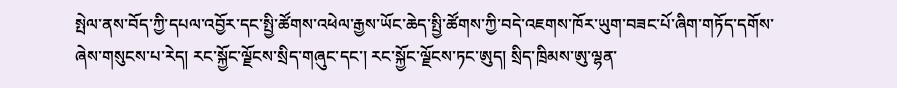སྤེལ་ནས་བོད་ཀྱི་དཔལ་འབྱོར་དང་སྤྱི་ཚོགས་འཕེལ་རྒྱས་ཡོང་ཆེད་སྤྱི་ཚོགས་ཀྱི་བདེ་འཇགས་ཁོར་ཡུག་བཟང་པོ་ཞིག་གཏོད་དགོས་ཞེས་གསུངས་པ་རེད། རང་སྐྱོང་ལྗོངས་སྲིད་གཞུང་དང་། རང་སྐྱོང་ལྗོངས་ཏང་ཨུད། སྲིད་ཁྲིམས་ཨུ་ལྷན་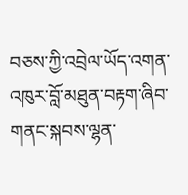བཅས་ཀྱི་འབྲེལ་ཡོད་འགན་འཁུར་བློ་མཐུན་བརྟག་ཞིབ་གནང་སྐབས་ལྷན་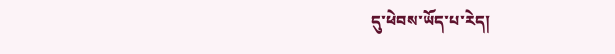དུ་ཕེབས་ཡོད་པ་རེད།